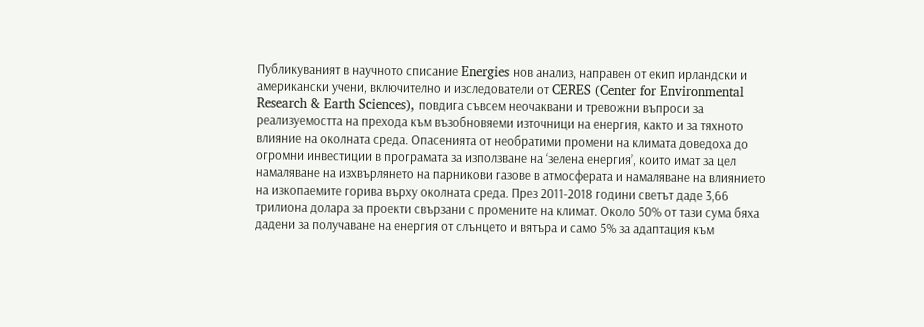Публикуваният в научното списание Energies нов анализ, направен от екип ирландски и американски учени, включително и изследователи от CERES (Center for Environmental Research & Earth Sciences), повдига съвсем неочаквани и тревожни въпроси за реализуемостта на прехода към възобновяеми източници на енергия, както и за тяхното влияние на околната среда. Опасенията от необратими промени на климата доведоха до огромни инвестиции в програмата за използване на ‘зелена енергия’, които имат за цел намаляване на изхвърлянето на парникови газове в атмосферата и намаляване на влиянието на изкопаемите горива върху околната среда. През 2011-2018 години светът даде 3,66 трилиона долара за проекти свързани с промените на климат. Около 50% от тази сума бяха дадени за получаване на енергия от слънцето и вятъра и само 5% за адаптация към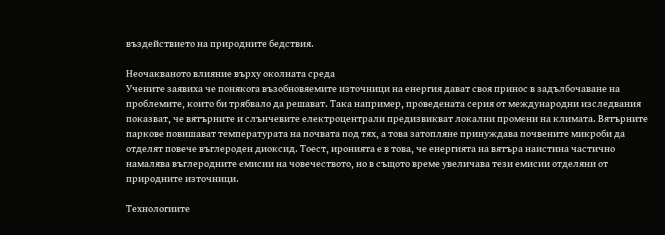въздействието на природните бедствия.

Неочакваното влияние върху околната среда
Учените заявиха че понякога възобновяемите източници на енергия дават своя принос в задълбочаване на проблемите, които би трябвало да решават. Така например, проведената серия от международни изследвания показват, че вятърните и слънчевите електроцентрали предизвикват локални промени на климата. Вятърните паркове повишават температурата на почвата под тях, а това затопляне принуждава почвените микроби да отделят повече въглероден диоксид. Тоест, иронията е в това, че енергията на вятъра наистина частично намалява въглеродните емисии на човечеството, но в същото време увеличава тези емисии отделяни от природните източници.

Технологиите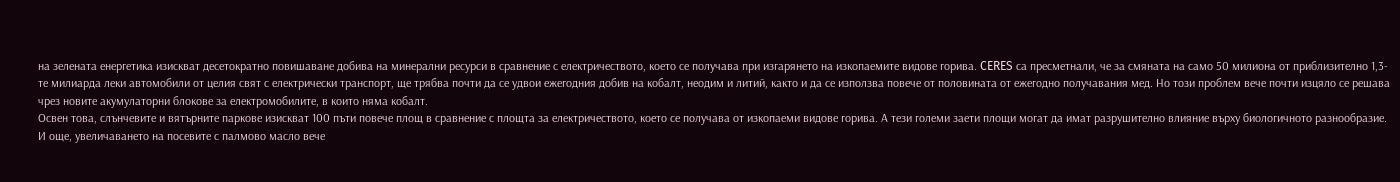на зелената енергетика изискват десетократно повишаване добива на минерални ресурси в сравнение с електричеството, което се получава при изгарянето на изкопаемите видове горива. CERES са пресметнали, че за смяната на само 50 милиона от приблизително 1,3-те милиарда леки автомобили от целия свят с електрически транспорт, ще трябва почти да се удвои ежегодния добив на кобалт, неодим и литий, както и да се използва повече от половината от ежегодно получавания мед. Но този проблем вече почти изцяло се решава чрез новите акумулаторни блокове за електромобилите, в които няма кобалт.
Освен това, слънчевите и вятърните паркове изискват 100 пъти повече площ в сравнение с площта за електричеството, което се получава от изкопаеми видове горива. А тези големи заети площи могат да имат разрушително влияние върху биологичното разнообразие. И още, увеличаването на посевите с палмово масло вече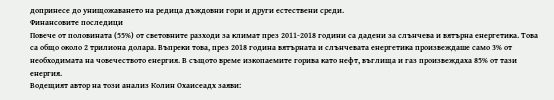допринесе до унищожаването на редица дъждовни гори и други естествени среди.
Финансовите последици
Повече от половината (55%) от световните разходи за климат през 2011-2018 години са дадени за слънчева и вятърна енергетика. Това са общо около 2 трилиона долара. Въпреки това, през 2018 година вятърната и слънчевата енергетика произвеждаше само 3% от необходимата на човечеството енергия. В същото време изкопаемите горива като нефт, въглища и газ произвеждаха 85% от тази енергия.
Водещият автор на този анализ Колин Охаисеадх заяви: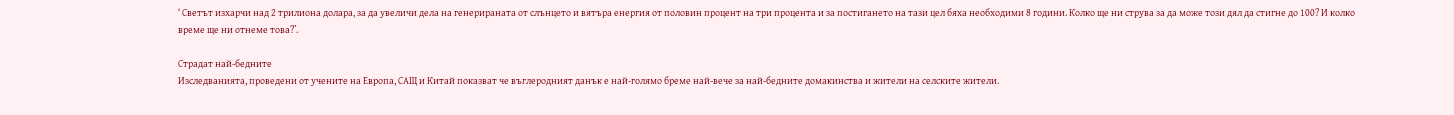‘ Светът изхарчи над 2 трилиона долара, за да увеличи дела на генерираната от слънцето и вятъра енергия от половин процент на три процента и за постигането на тази цел бяха необходими 8 години. Колко ще ни струва за да може този дял да стигне до 100? И колко време ще ни отнеме това?’.

Страдат най-бедните
Изследванията, проведени от учените на Европа, САЩ и Китай показват че въглеродният данък е най-голямо бреме най-вече за най-бедните домакинства и жители на селските жители.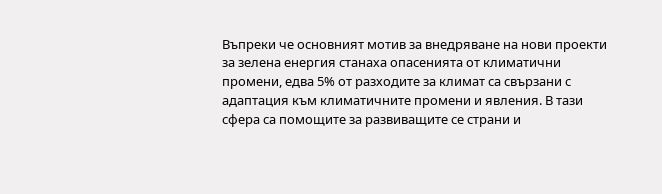Въпреки че основният мотив за внедряване на нови проекти за зелена енергия станаха опасенията от климатични промени, едва 5% от разходите за климат са свързани с адаптация към климатичните промени и явления. В тази сфера са помощите за развиващите се страни и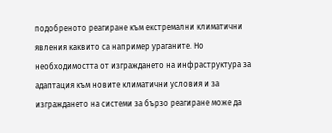подобреното реагиране към екстремални климатични явления каквито са например ураганите. Но необходимостта от изграждането на инфраструктура за адаптация към новите климатични условия и за изграждането на системи за бързо реагиране може да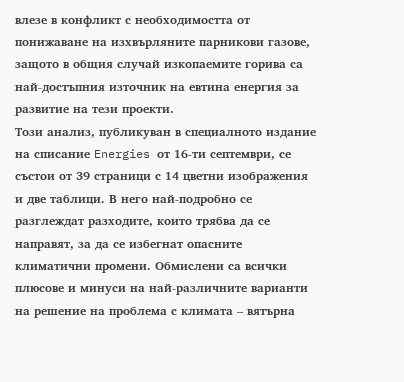влезе в конфликт с необходимостта от понижаване на изхвърляните парникови газове, защото в общия случай изкопаемите горива са най-достъпния източник на евтина енергия за развитие на тези проекти.
Този анализ, публикуван в специалното издание на списание Energies от 16-ти септември, се състои от 39 страници с 14 цветни изображения и две таблици. В него най-подробно се разглеждат разходите, които трябва да се направят, за да се избегнат опасните климатични промени. Обмислени са всички плюсове и минуси на най-различните варианти на решение на проблема с климата – вятърна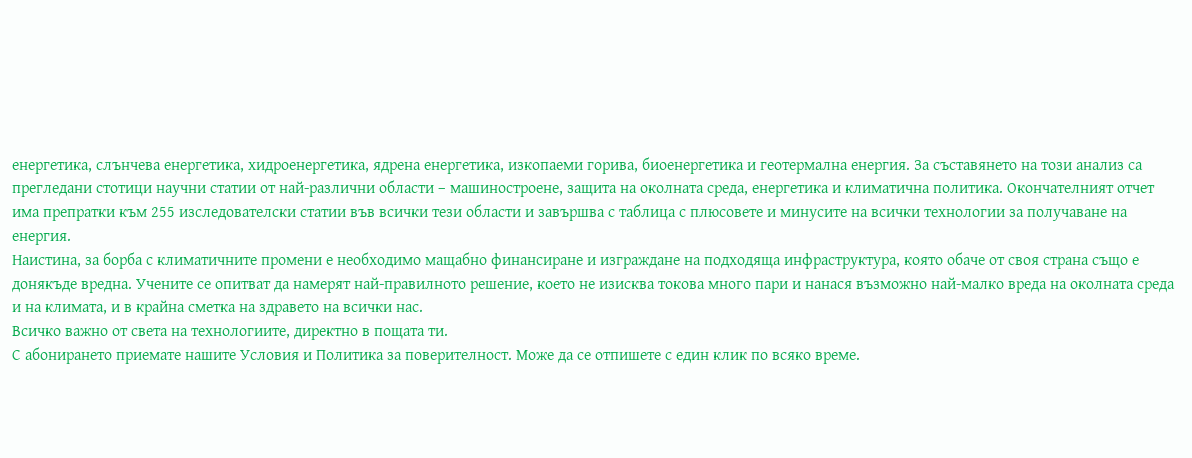енергетика, слънчева енергетика, хидроенергетика, ядрена енергетика, изкопаеми горива, биоенергетика и геотермална енергия. За съставянето на този анализ са прегледани стотици научни статии от най-различни области – машиностроене, защита на околната среда, енергетика и климатична политика. Окончателният отчет има препратки към 255 изследователски статии във всички тези области и завършва с таблица с плюсовете и минусите на всички технологии за получаване на енергия.
Наистина, за борба с климатичните промени е необходимо мащабно финансиране и изграждане на подходяща инфраструктура, която обаче от своя страна също е донякъде вредна. Учените се опитват да намерят най-правилното решение, което не изисква токова много пари и нанася възможно най-малко вреда на околната среда и на климата, и в крайна сметка на здравето на всички нас.
Всичко важно от света на технологиите, директно в пощата ти.
С абонирането приемате нашите Условия и Политика за поверителност. Може да се отпишете с един клик по всяко време.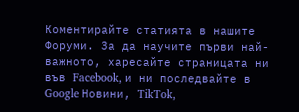Коментирайте статията в нашите Форуми. За да научите първи най-важното, харесайте страницата ни във Facebook, и ни последвайте в Google Новини, TikTok,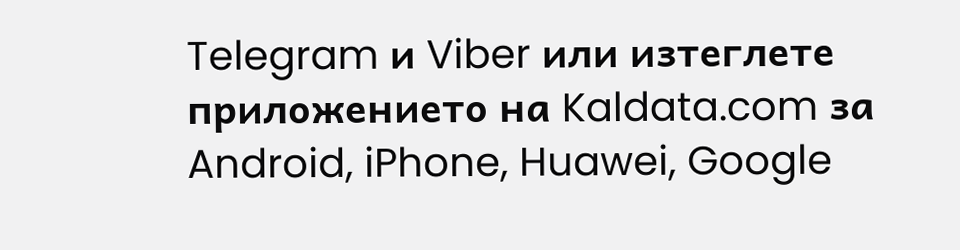Telegram и Viber или изтеглете приложението на Kaldata.com за Android, iPhone, Huawei, Google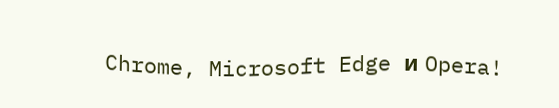Chrome, Microsoft Edge и Opera!